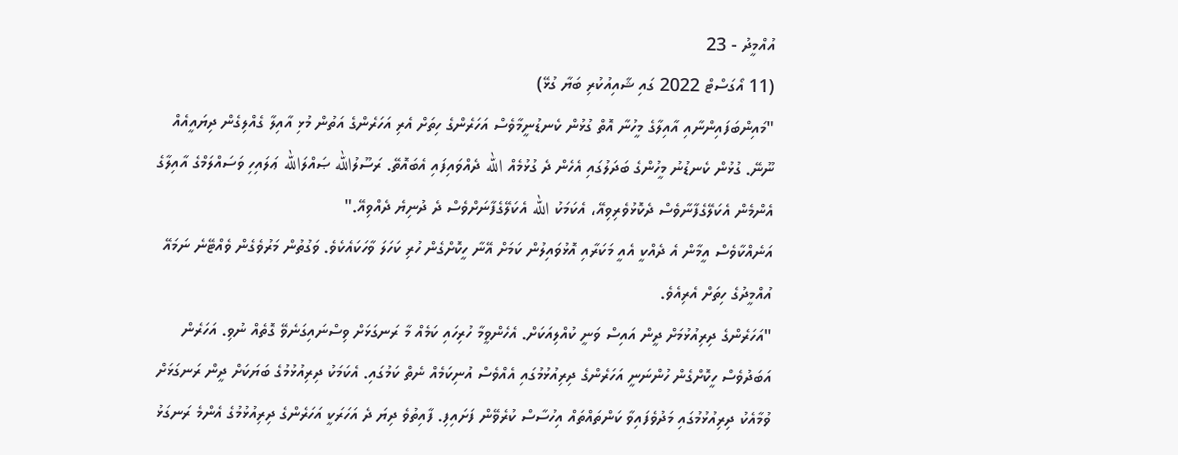އުއްމީދު - 23
(11 އޯގަސްޓް 2022 ގައި ޝާއިއުކުރި ބަޔާ ގުޅޭ)
"މައިންބަފައިންނާއި އާއިލާގެ މީހުނާ އޮތް ގުޅުން ކެނޑުނީމާވެސް އަހަރެންގެ ހިތަށް އެރި އަހަރެންގެ އަތުން މުޅި އާއިލާ ގެއްލިގެން ދިޔައީއެއް ނޫނޭ. ގުޅުން ކެނޑުނު މީހުންގެ ބަދަލުގައި އެހެން ދެ ގުޅުމެއް الله ދެއްވައިފައި އެބައޮތޭ. ރަސޫލުالله ޞައްލަالله ޢަލައިހި ވަސައްލަމްގެ އާއިލާގެ އެންމެން އެކަލޭގެފާނާވެސް ދެކޮޅުވެރިވިއޭ، އެކަމަކު الله އެކަލޭގެފާނަށްވެސް ދެ ދުނިޔެ ދެއްވިއޭ."
އަނެއްކާވެސް އީމާން އެ ދެއްކީ އެއީ މަކަރާއި އޮޅުވައިލުން ކަމަށް އޭނާ ހީކޮށްގެން ހުރި ކަހަލަ ވާހަކައެކެވެ. ވަގުތުން މަރުވެގެން ވެއްޓޭނެ ނަމައޭ އުއްމީދުގެ ހިތަށް އެރިއެވެ.
"އަހަރެންގެ ދިރިއުޅުމަށް ދީން އައިސް ވަނީ ކުއްލިއަކަށް. އެހެންވީމާ ހުރިހައި ކަމެއް މާ ރަނގަޅަށް ވިސްނައިގަނެވޭ ގޮތެއް ނުވި. އަހަރެން އަބަދުވެސް ހީކޮށްގެން ހުންނަނީ އަހަރެންގެ ދިރިއުޅުމުގައި އެއްވެސް އުނިކަމެއް ނެތް ކަމުގައި. އެކަމަކު ދިރިއުޅުމުގެ ބަޔަކަށް ދީން ރަނގަޅަށް ވުމާއެކު ދިރިއުޅުމުގައި މަދުވެފައިވާ ކަންތައްތައް އިހުސާސް ކުރެވޭން ފަށައިފި. ފާއިތުވެ ދިޔަ ދެ އަހަރަކީ އަހަރެންގެ ދިރިއުޅުމުގެ އެންމެ ރަނގަޅު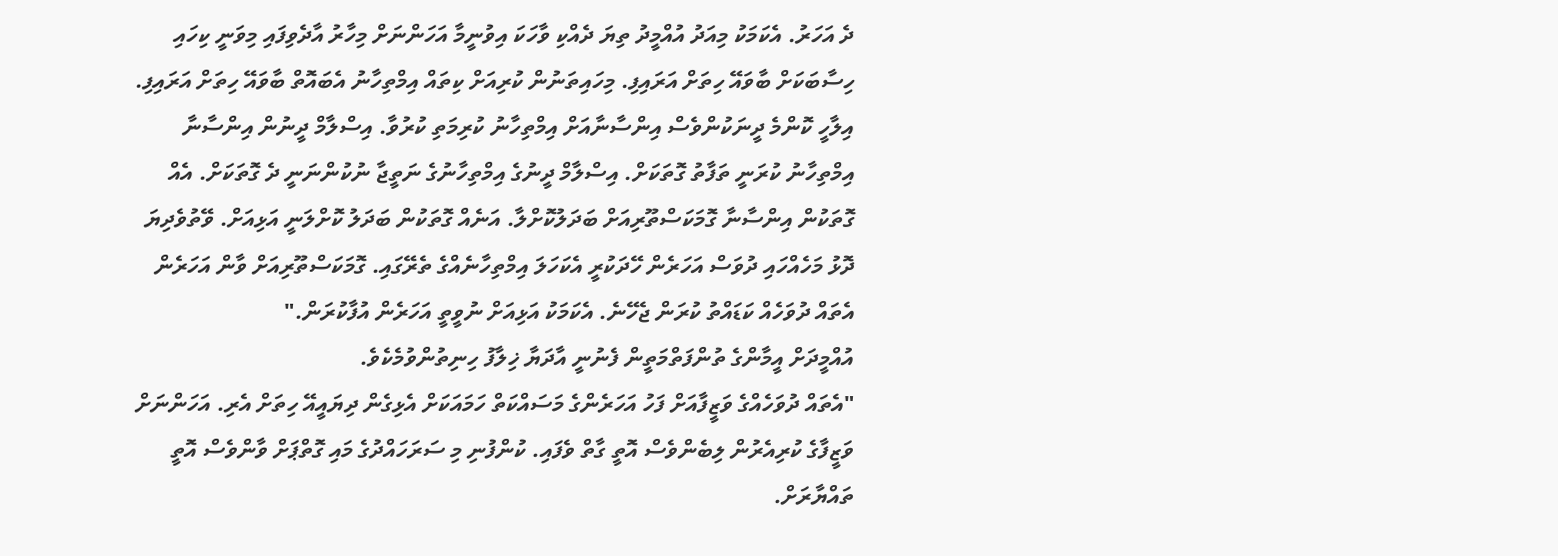ދެ އަހަރު. އެކަމަކު މިއަދު އުއްމީދު ތިޔަ ދެއްކި ވާހަކަ އިވުނީމާ އަހަންނަށް މިހާރު އާދެވިފައި މިވަނީ ކިހައި ހިސާބަކަށް ބާވައޭ ހިތަށް އަރައިފި. މިހައިތަނުން ކުރިއަށް ކިތައް އިމްތިހާނު އެބައޮތް ބާވައޭ ހިތަށް އަރައިފި. އިލާހީ ކޮންމެ ދީނަކުންވެސް އިންސާނާއަށް އިމްތިހާނު ކުރިމަތި ކުރުވާ. އިސްލާމް ދީނުން އިންސާނާ އިމްތިހާނު ކުރަނީ ތަފާތު ގޮތަކަށް. އިސްލާމް ދީނުގެ އިމްތިހާނުގެ ނަތީޖާ ނުކުންނަނީ ދެ ގޮތަކަށް. އެއް ގޮތަކުން އިންސާނާ ގޮމަކަސްތޫރިއަށް ބަދަލުކޮށްލާ. އަނެއް ގޮތަކުން ބަދަލު ކޮށްލަނީ އަޅިއަށް. ވޭތުވެދިޔަ ދޮޅު މަހެއްހައި ދުވަސް އަހަރެން ހޭދަކުރީ އެކަހަލަ އިމްތިހާނެއްގެ ތެރޭގައި. ގޮމަކަސްތޫރިއަށް ވާން އަހަރެން އެތައް ދުވަހެއް ކަޑައްތު ކުރަން ޖެހޭނެ. އެކަމަކު އަޅިއަށް ނުވީތީ އަހަރެން އުފާކުރަން."
އުއްމީދަށް އީމާންގެ ތުންފަތްމަތީން ފެނުނީ އާދަޔާ ޚިލާފު ހިނިތުންވުމެކެވެ.
"އެތައް ދުވަހެއްގެ ވަޒީފާއަށް ފަހު އަހަރެންގެ މަސައްކަތް ހަމައަކަށް އެޅިގެން ދިޔައީއޭ ހިތަށް އެރި. އަހަންނަށް ވަޒީފާގެ ކުރިއެރުން ލިބެންވެސް އޮތީ ގާތް ވެފައި. ކުންފުނި މި ސަރަހައްދުގެ މައި ގޮތްޕަށް ވާންވެސް އޮތީ ތައްޔާރަށް.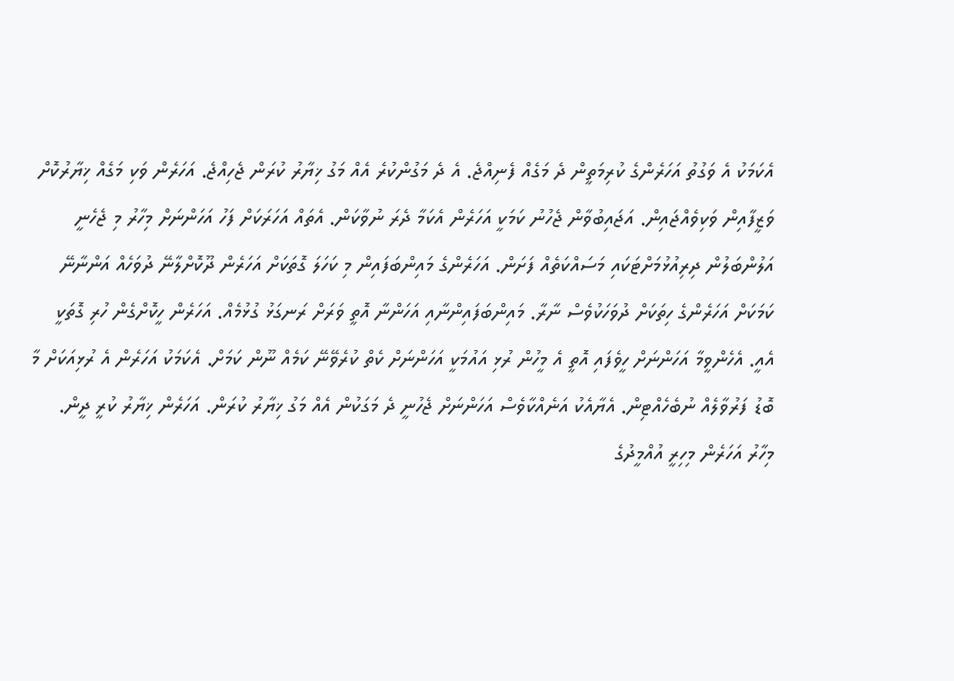އެކަމަކު އެ ވަގުތު އަހަރެންގެ ކުރިމަތީން ދެ މަގެއް ފެނިއްޖެ. އެ ދެ މަގުންކުރެ އެއް މަގު ޚިޔާރު ކުރަން ޖެހިއްޖެ. އަހަރެން ވަކި މަގެއް ޚިޔާރުކޮށް ވަޒީފާއިން ވަކިވެއްޖައިން. އަޖައިބުވާން ޖެހުނު ކަމަކީ އަހަރެން އެކަމާ ދެރަ ނުވާކަން. އެތައް އަހަރަކަށް ފަހު އަހަންނަށް މިހާރު މި ޖެހެނީ އަލުންބަލުން ދިރިއުޅުމަށްޓަކައި މަސައްކަތެއް ފަށަން. އަހަރެންގެ މައިންބަފައިން މި ކަހަލަ ގޮތަކަށް އަހަރެން ދޫކޮށްލާނޭ ދުވަހެއް އަންނާނޭ ކަމަކަށް އަހަރެންގެ ހިތަކަށް ދުވަހަކުވެސް ނާރާ. މައިންބަފައިންނާއި އަހަންނާ އޮތީ ވަރަށް ރަނގަޅު ގުޅުމެއް. އަހަރެން ހީކޮށްގެން ހުރި ގޮތަކީ އެއީ. އެހެންވީމާ އަހަންނަށް ހީވެފައި އޮތީ އެ މީހުން ރުޅި އައުމަކީ އަހަންނަށް ކެތް ކުރެވޭނޭ ކަމެއް ނޫން ކަމަށް. އެކަމަކު އަހަރެން އެ ރުޅިއަކަށް މާ ބޮޑު ފަރުވާލެއް ނުބެހެއްޓިން. އެޔާއެކު އަނެއްކާވެސް އަހަންނަށް ޖެހުނީ ދެ މަގަކުން އެއް މަގު ޚިޔާރު ކުރަން. އަހަރެން ޚިޔާރު ކުރީ ދީން. މިހާރު އަހަރެން މިހިރީ އުއްމީދުގެ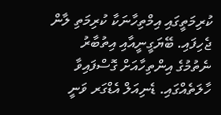ކުރިމަތީގައި އިމްތިހާނަކާ ކުރިމަތި ލާން ޖެހިފައި. ބޭޔަގީނީއާއި އިތުބާރު ނެތުމުގެ އިންތިހާއަށް ގޮސްފައިވާ ހާލަތެއްގައި. ޑެނިއަލް އެޑްގަރ ވަނީ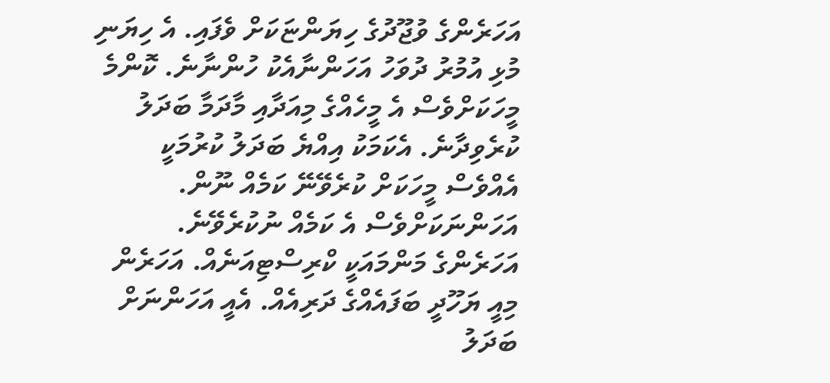އަހަރެންގެ ވުޖޫދުގެ ހިޔަންޏަކަށް ވެފައި. އެ ހިޔަނި މުޅި އުމުރު ދުވަހު އަހަންނާއެކު ހުންނާނެ. ކޮންމެ މީހަކަށްވެސް އެ މީހެއްގެ މިއަދާއި މާދަމާ ބަދަލު ކުރެވިދާނެ. އެކަމަކު އިއްޔެ ބަދަލު ކުރުމަކީ އެއްވެސް މީހަކަށް ކުރެވޭނޭ ކަމެއް ނޫން. އަހަންނަކަށްވެސް އެ ކަމެއް ނުކުރެވޭނެ. އަހަރެންގެ މަންމައަކީ ކްރިސްޓިއަނެއް. އަހަރެން މިއީ ޔަހޫދީ ބަފައެއްގެ ދަރިއެއް. އެއީ އަހަންނަށް ބަދަލު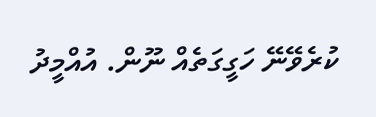ކުރެވޭނޭ ހަގީގަތެއް ނޫން. އުއްމީދު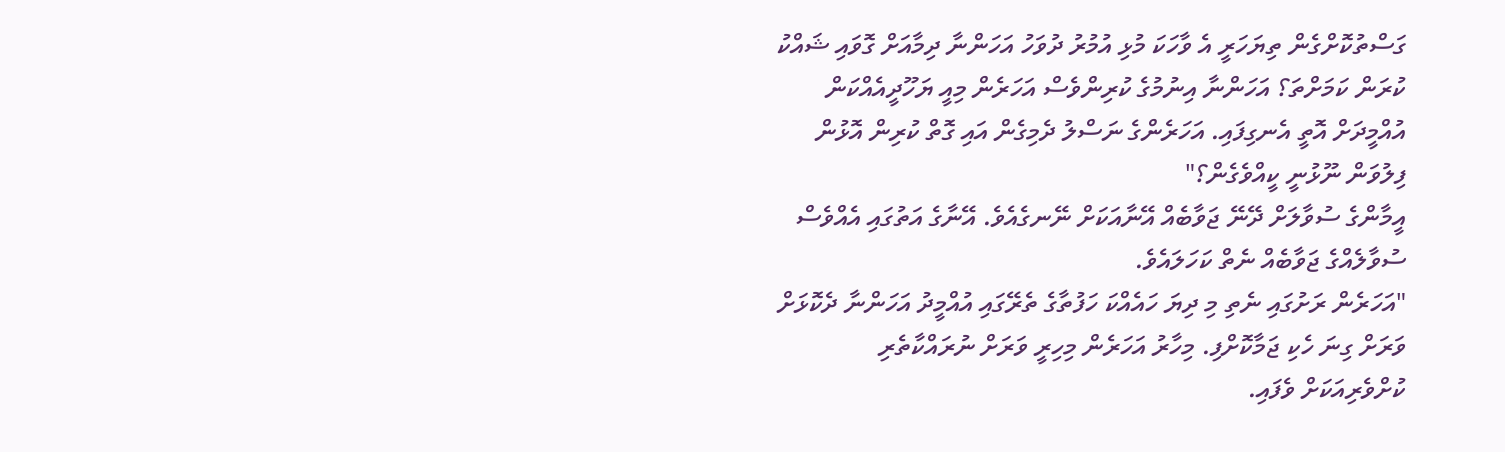ގަސްތުކޮށްގެން ތިޔަހަރީ އެ ވާހަކަ މުޅި އުމުރު ދުވަހު އަހަންނާ ދިމާއަށް ގޮވައި ޝައްކު ކުރަން ކަމަށްތަ؟ އަހަންނާ އިނުމުގެ ކުރިންވެސް އަހަރެން މިއީ ޔަހޫދީއެއްކަން އުއްމީދަށް އޮތީ އެނގިފައި. އަހަރެންގެ ނަސްލު ދެމިގެން އައި ގޮތް ކުރިން އޮޅުން ފިލުވަން ނޫޅުނީ ކީއްވެގެން؟"
އީމާންގެ ސުވާލަށް ދޭނޭ ޖަވާބެއް އޭނާއަކަށް ނޭނގެއެވެ. އޭނާގެ އަތުގައި އެއްވެސް ސުވާލެއްގެ ޖަވާބެއް ނެތް ކަހަލައެވެ.
"އަހަރެން ރަށުގައި ނެތި މި ދިޔަ ހައެއްކަ ހަފުތާގެ ތެރޭގައި އުއްމީދު އަހަންނާ ދެކޮޅަށް ވަރަށް ގިނަ ހެކި ޖަމާކޮށްފި. މިހާރު އަހަރެން މިހިރީ ވަރަށް ނުރައްކާތެރި ކުށްވެރިއަކަށް ވެފައި.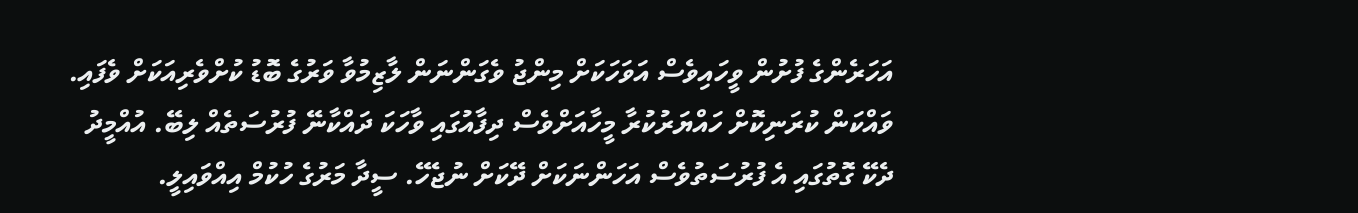އަހަރެންގެ ފުށުން ވީހައިވެސް އަވަހަކަށް މިންޖު ވެގަންނަން ލާޒިމުވާ ވަރުގެ ބޮޑު ކުށްވެރިއަކަށް ވެފައި. ވައްކަން ކުރަނިކޮށް ހައްޔަރުކުރާ މީހާއަށްވެސް ދިފާއުގައި ވާހަކަ ދައްކާނޭ ފުރުސަތެއް ލިބޭ. އުއްމީދު ދެކޭ ގޮތުގައި އެ ފުރުސަތުވެސް އަހަންނަކަށް ދޭކަށް ނުޖެހޭ. ސީދާ މަރުގެ ހުކުމް އިއްވައިލީ.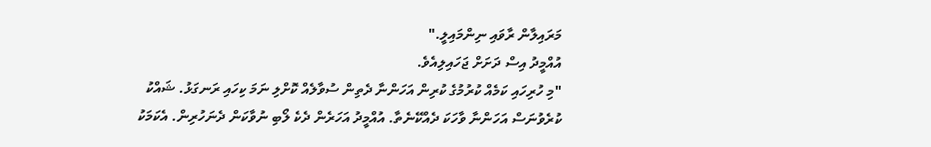މަރައިލާން ރާވައި ނިންމައިލީ."
އުއްމީދު އިސް ދަށަށް ޖަހައިލިއެވެ.
"މި ހުރިހައި ކަމެއް ކުރުމުގެ ކުރިން އަހަންނާ ދެތިން ސުވާލެއް ކޮށްލި ނަމަ ކިހައި ރަނގަޅު. ޝައްކު ކުރެވުނަސް އަހަންނާ ވާހަކަ ދެއްކޭނެތާ. އުއްމީދު އަހަރެން ދެކެ ލޯބި ނުވާކަން ދެނަހުރިން. އެކަމަކު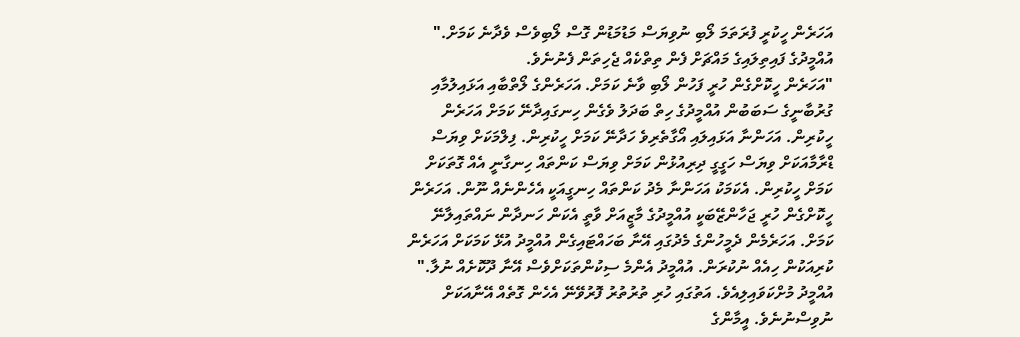އަހަރެން ހީކުރީ ފުރަތަމަ ލޯބި ނުވިޔަސް މަޑުމަޑުން ގޮސް ލޯބިވެސް ވެދާނެ ކަމަށް."
އުއްމީދުގެ ފައިތިލައިގެ މައްޗަށް ފެން ތިތްކެއް ޖެހިތަން ފެނުނެވެ.
"އަހަރެން ހީކޮށްގެން ހުރީ ފަހުން ލޯބި ވާނެ ކަމަށް. އަހަރެންގެ ލޯތްބާއި އަޅައިލުމާއި ގުރުބާނީގެ ސަބަބުން އުއްމީދުގެ ހިތް ބަދަލު ވެގެން ހިނގައިދާނޭ ކަމަށް އަހަރެން ހީކުރިން. އަހަންނާ އަޅައިލައި އޯގާތެރިވެ ހަދާނޭ ކަމަށް ހީކުރިން. ފިލްމަކަށް ވިޔަސް ޑްރާމާއަކަށް ވިޔަސް ހަގީގީ ދިރިއުޅުން ކަމަށް ވިޔަސް ކަންތައް ހިނގާނީ އެއް ގޮތަކަށް ކަމަށް ހީކުރިން. އެކަމަކު އަހަންނާ މެދު ކަންތައް ހިނގީއަކީ އެހެންނެއް ނޫން. އަހަރެން ހީކޮށްގެން ހުރީ ޖަހާންޒޭބަކީ އުއްމީދުގެ މާޒީއަށް ވާތީ އެކަން ހަނދާން ނައްތައިލާނޭ ކަމަށް. އަހަރެމެން ދެމީހުންގެ މެދުގައި އޭނާ ބަހައްޓައިގެން އުއްމީދު އުޅޭ ކަމަކަށް އަހަރެން ކުރިއަކުން ހިއެއް ނުކުރަން. އުއްމީދު އެންމެ ސިކުންތަކަށްވެސް އޭނާ ދޫކޮށެއް ނުލާ."
އުއްމީދު މުށްކަވައިލިއެވެ. އަތުގައި ހުރި ތުރުތުރު ފޮރުވޭނޭ އެހެން ގޮތެއް އޭނާއަކަށް ނުވިސްނުނެވެ. އީމާންގެ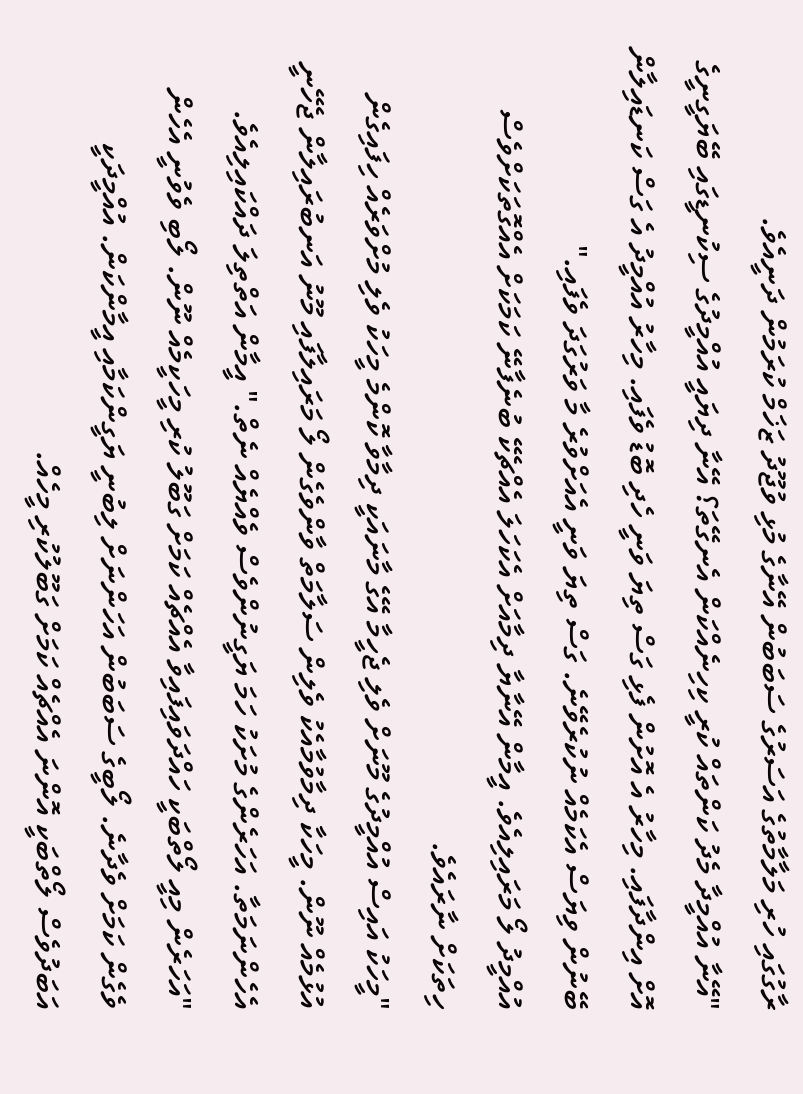ރާގުގައި ހުރި މަލާމާތުގެ އަސަރުގެ ސަބަބުން އޭނާގެ މުޅި ވުޖޫދު ޒަޚަމް ކުރަމުން ދަނީއެވެ.
"އޭނާ އުއްމީދާ މެދު ކަންތައް ކުރީ ކިހިނެއްކަން އެނގޭތަ؟ އޭނާ ދިޔައީ އުއްމީދުގެ ސިކުނޑީގައި ބޭޔަގީނީގެ އޮށް އިންދާފައި. މިހާރު އެ އޮށުން ފެޅި ގަސް ތިޔަ ވަނީ ހެދި ބޮޑު ވެފައި. މިހާރު އުއްމީދު އެ ގަސް ކަނޑައިލާން ބޭނުން ވިޔަސް އެކަމެއް ނުކުރެވޭނެ. ގަސް ތިޔަ ވަނީ އެއަށްވުރެ މާ ވަރުގަދަ ވެފައި."
އުއްމީދު ލޯ މަރައިލިއެވެ. އީމާން އޭނާޔާ ދިމާއަށް އެކަހަލަ އެއްޗެކޭ ބުނެފާނޭ ކަމަކަށް އެއްގޮތަކަށްވެސް ހިތަކަށް ނާރައެވެ.
"މީހަކު އައިސް އުއްމީދުގެ މޫނަށް ވެލި ޖެހީމާ އޭގެ މާނައަކީ ދިމާވާ ކޮންމެ މީހަކު ވެލި މުށްވަރެއް ހިފައިގެން އުޅުމެއް ނޫން. މީހަކާ ދިމާވުމާއެކު ވެލިން ސަލާމަތް ވާންވެގެން ލޯ މަރައިލާފައި މޫނު އަނބުރައިލާން ޖެހޭނީ އެހެންނަމަތާ. އަހަރެންގެ މުށަކު ހަމަ ޔަގީނުންވެސް ވެއްޔެއް ނެތް." އީމާން އަތްތިލަ ދައްކައިލިއެވެ. "އަހަރެން މިއީ ލޯތްބަކީ ހައްދަވައިފައިވާ އެއްޗެއް ކަމަށް ގަބޫލު ކުރި މީހަކީމެއް ނޫން. ލޯބި ވެވުނީ އެހެން ވެގެން ކަމަށް ވެދާނެ. ލޯބީގެ ސަބަބުން އަހަންނަށް ލިބުނީ ޔަގީންކަމާއި އީމާންކަން. އުއްމީދަކީ އަބަދުވެސް ލޯތްބަކީ އޮންނަ އެއްޗެއް ކަމަށް ގަބޫލުކުރި މީހެއް.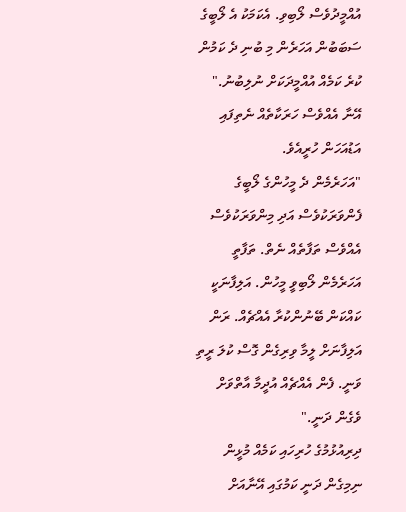އުއްމީދުވެސް ލޯބިވި. އެކަމަކު އެ ލޯބީގެ ސަބަބުން އަހަރެން މި ބުނި ދެ ކަމުން ކުރެ ކަމެއް އުއްމީދަކަށް ނުލިބުނު."
އޭނާ އެއްވެސް ހަރަކާތެއް ނެތިފައި އަޑުއަހަން ހުރީއެވެ.
"އަހަރެމެން ދެ މީހުންގެ ލޯބީގެ ފެންވަރަކުވެސް އަދި މިންވަރަކުވެސް އެއްވެސް ތަފާތެއް ނެތް. ތަފާތީ އަހަރެމެން ލޯބިވީ މީހުން. އަލިފާނަކީ ކައްކަން ބޭނުންކުރާ އެއްޗެއް. ރަން އަލިފާނަށް ލީމާ ވިރިގެން ގޮސް ކުލަ ރީތި ވަނީ. ފެން އެއްޗެއް އުދީމާ އާތްވަށް ވެގެން ދަނީ."
ދިރިއުޅުމުގެ ހުރިހައި ކަމެއް މުޅީން ނިމިގެން ދަނީ ކަމުގައި އޭނާއަށް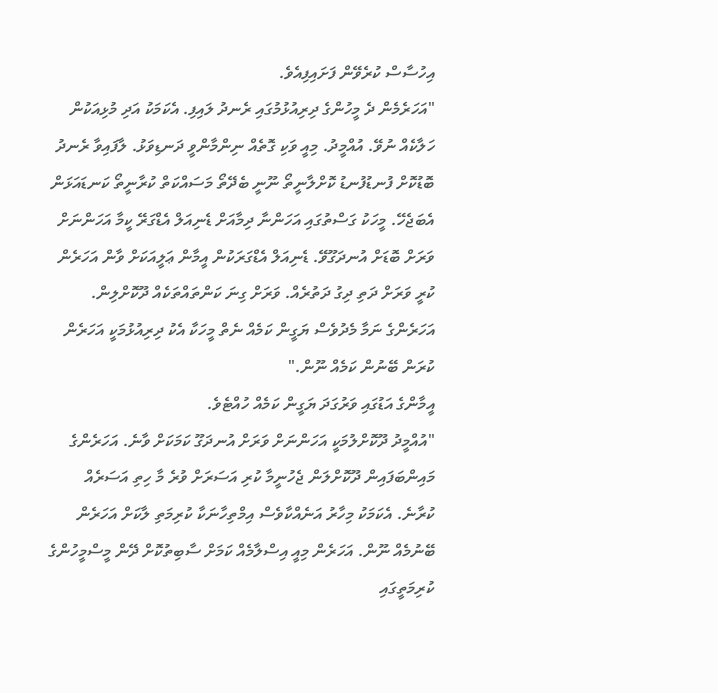އިހުސާސް ކުރެވޭން ފަށައިފިއެވެ.
"އަހަރެމެން ދެ މީހުންގެ ދިރިއުޅުމުގައި ރެނދު ލައިފި. އެކަމަކު އަދި މުޅިއަކުން ހަލާކެއް ނުވޭ. އުއްމީދު. މިއީ ވަކި ގޮތެއް ނިންމާންވީ ދަނޑިވަޅު. ލާފައިވާ ރެނދު ބޮޑުކޮށް ފުނޑުފުނޑު ކޮށްލާނީތޯ ނޫނީ ބެދޭތޯ މަސައްކަތް ކުރާނީތޯ ކަނޑައަޅަން އެބަޖެހޭ. މީހަކު ގަސްތުގައި އަހަންނާ ދިމާއަށް ޑެނިއަލް އެޑްގަރޭ ކީމާ އަހަންނަށް ވަރަށް ބޮޑަށް އުނދަގޫވޭ. ޑެނިއަލް އެޑްގަރަކުން އީމާން ޢަލީއަކަށް ވާން އަހަރެން ކުރީ ވަރަށް ދަތި ދިގު ދަތުރެއް. ވަރަށް ގިނަ ކަންތައްތަކެއް ދޫކޮށްލިން. އަހަރެންގެ ނަމާ މެދުވެސް ޔަގީން ކަމެއް ނެތް މީހަކާ އެކު ދިރިއުޅުމަކީ އަހަރެން ކުރަން ބޭނުން ކަމެއް ނޫން."
އީމާންގެ އަޑުގައި ވަރުގަދަ ޔަގީން ކަމެއް ހުއްޓެވެ.
"އުއްމީދު ދޫކޮށްލުމަކީ އަހަންނަށް ވަރަށް އުނދަގޫ ކަމަކަށް ވާނެ. އަހަރެންގެ މައިންބަފައިން ދޫކޮށްލަން ޖެހުނީމާ ކުރި އަސަރަށް ވުރެ މާ ހިތި އަސަރެއް ކުރާނެ. އެކަމަކު މިހާރު އަނެއްކާވެސް އިމްތިހާނަކާ ކުރިމަތި ލާކަށް އަހަރެން ބޭނުމެއް ނޫން. އަހަރެން މިއީ އިސްލާމެއް ކަމަށް ސާބިތުކޮށް ދޭން މީސްމީހުންގެ ކުރިމަތީގައި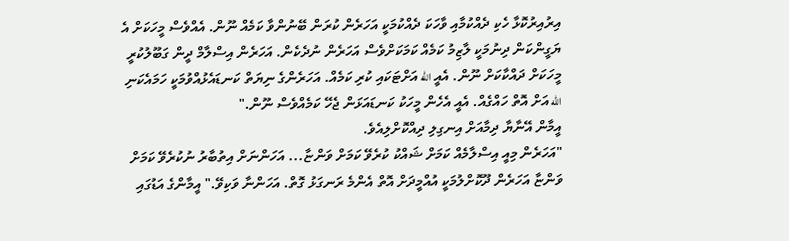އިރުއިރުކޮޅާ ހެކި ދެއްކުމާއި ވާހަކަ ދެއްކުމަކީ އަހަރެން ކުރަން ބޭނުންވާ ކަމެއް ނޫން. އެއްވެސް މީހަކަށް އެ ޔަގީންކަން ދިނުމަކީ ލާޒިމު ކަމެއް ކަމަކަށްވެސް އަހަރެން ނުދެކެން. އަހަރެން އިސްލާމް ދީން ގަބޫލުކުރީ މީހަކަށް ދައްކާކަށް ނޫން. އެއީ الله އަށްޓަކައި ކުރި ކަމެއް. އަހަރެންގެ ނިޔަތް ކަނޑައެޅުއްވުމަކީ ހަމައެކަނި الله އަށް އޮތް ހައްގެއް. އެއީ އެހެން މީހަކު ކަނޑައަޅަން ޖެހޭ ކަމެއްވެސް ނޫން."
އީމާން އޭނާޔާ ދިމާއަށް އިނގިލި ދިއްކޮށްލިއެވެ.
"އަހަރެން މިއީ އިސްލާމެއް ކަމަށް ޝައްކު ކުރެވޭ ކަމަށް ވަންޏާ... އަހަންނަށް އިތުބާރު ނުކުރެވޭ ކަމަށް ވަންޏާ އަހަރެން ދޫކޮށްލުމަކީ އުއްމީދަށް އޮތް އެންމެ ރަނގަޅު ގޮތް. އަހަންނާ ވަކިވޭ." އީމާންގެ އަޑުގައި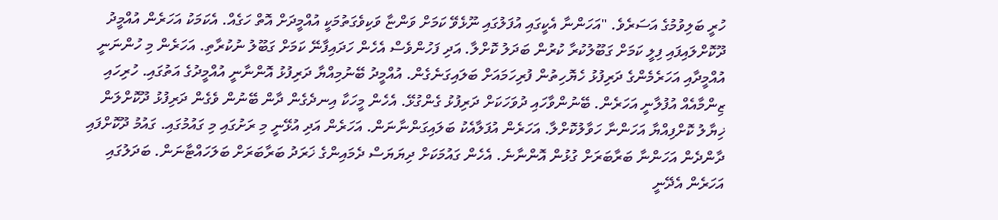ހުރީ ބަލިވުމުގެ އަސަރެވެ. "އަހަންނާ އެކީގައި އުފަލުގައި ނޫޅެވޭ ކަމަށް ވަންޏާ ވަކިވެގަތުމަކީ އުއްމީދަށް އޮތް ހަގެއް. އެކަމަކު އަހަރެން އުއްމީދު ދޫކޮށްލައިފައި ފިލީ ކަމަށް ގަބޫލުކުރާ ކުރުން ބަދަލު ކޮށްލާ. އަދި ފަހުންވެސް އެހެން ހަދައިފާނޭ ކަމަށް ގަބޫލު ނުކުރާތި. އަހަރެން މި ހުންނަނީ އުއްމީދާއި އަހަރެމެންގެ ދަރިފުޅު ހެޔޮހިތުން ފުރިހަމައަށް ބަލައިގަނެގެން. އުއްމީދު ބޭނުމިއްޔާ ދަރިފުޅު އޮންނާނީ އުއްމީދުގެ އަތުގައި. ހުރިހައި ޒިންމާއެއް އުފުލާނީ އަހަރެން. ބޭނުންވާހައި ދުވަހަކަށް ދަރިފުޅު ގެންގުޅޭ. އެހެން މީހަކާ އިނދެގެން ދާން ބޭނުން ވެގެން ދަރިފުޅު ދޫކޮށްލަން ޚިޔާލު ކޮށްފިއްޔާ އަހަންނާ ހަވާލުކޮށްލާ. އަހަރެން އުފަލާއެކު ބަލައިގަންނާނަން. އަހަރެން އަދި އުޅޭނީ މި ރަށުގައި މި ގައުމުގައި. ގައުމު ދޫކޮށްފައި ދާންދެން އަހަންނާ ބަރާބަރަށް ގުޅުން އޮންނާނެ. އެހެން ގައުމަކަށް ދިޔަޔަސް ދެމައިންގެ ޚަރަދު ބަރާބަރަށް ބަލަހައްޓާނަން. ބަދަލުގައި އަހަރެން އެދޭނީ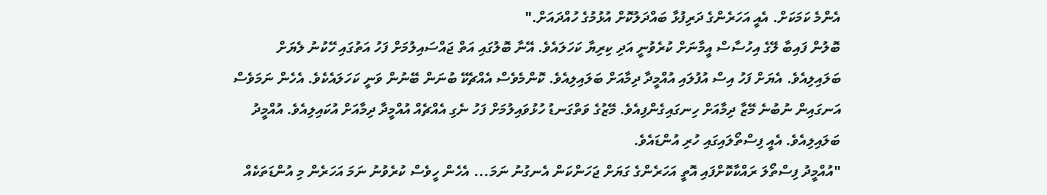އެންމެ ކަމަކަށް. އެއީ އަހަރެންގެ ދަރިފުޅާ ބައްދަލުކޮށް އުޅުމުގެ ހުއްދައަށް."
ބޮލުން ފައިބާ ލޭގެ އިހުސާސް އީމާނަށް ކުރެވުނީ އަދި ކިރިޔާ ކަހަލައެވެ. އޭނާ ބޮލުގައި އަތް ޖައްސައިލުމަށް ފަހު އަތުގައި ހޭކުނު ލެޔަށް ބަލައިލިއެވެ. އެޔަށް ފަހު އިސް އުފުލައި އުއްމީދާ ދިމާއަށް ބަލައިލިއެވެ. ކޮންމެވެސް އެއްޗެކޭ ބުނަން ބޭނުން ވަނީ ކަހަލައެކެވެ. އެހެން ނަމަވެސް އަނގައިން ނުބުނެ މޭޒާ ދިމާއަށް ހިނގައިގެންފިއެވެ. މޭޒުގެ ވަތްގަނޑު ހުޅުވައިލުމަށް ފަހު ނެގި އެއްޗެއް އުއްމީދާ ދިމާއަށް އުކައިލިއެވެ. އުއްމީދު ބަލައިލިއެވެ. އެއީ ފިސްތޯލައިގައި ހުރި އުންޑައެވެ.
"އުއްމީދު ފިސްތޯލަ ރައްކާކޮށްފައި އޮތީ އަހަރެންގެ ގަޔަށް ޖަހަންކަން އެނގުނު ނަމަ... އެހެން ހީވެސް ކުރެވުނު ނަމަ އަހަރެން މި އުންޑަތަކެއް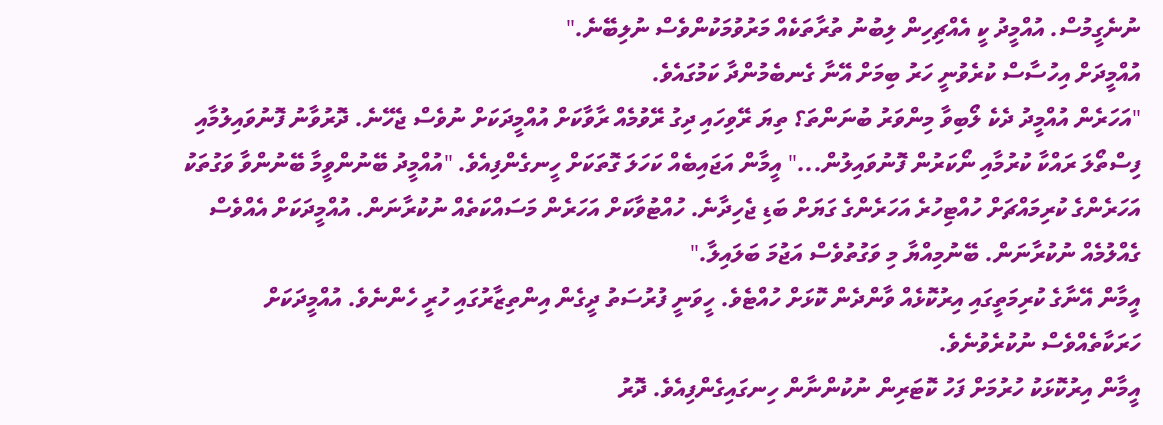ނުނެގީމުސް. އުއްމީދު ކީ އެއްޗިހިން ލިބުނު ތުރާތަކެއް މަރުވުމަކުންވެސް ނުލިބޭނެ."
އުއްމީދަށް އިހުސާސް ކުރެވުނީ ހަރު ބިމަށް އޭނާ ގެނބެމުންދާ ކަމުގައެވެ.
"އަހަރެން އުއްމީދު ދެކެ ލޯބިވާ މިންވަރު ބުނަންތަ؟ ތިޔަ ރޭވިހައި ދިގު ރޭވުމެއް ރާވާކަށް އުއްމީދަކަށް ނުވެސް ޖެހޭނެ. ދޮރުވާނު ފޮނުވައިލުމާއި ފިސްތޯލަ ރައްކާ ކުރުމާއި ނޯކަރުން ފޮނުވައިލުން..." އީމާން އަޖައިބެއް ކަހަލަ ގޮތަކަށް ހީނގެންފިއެވެ. "އުއްމީދު ބޭނުންވީމާ ބޭނުންވާ ވަގުތަކު އަހަރެންގެ ކުރިމައްޗަށް ހުއްޓިހުރެ އަހަރެންގެ ގަޔަށް ބަޑި ޖެހިދާނެ. ހުއްޓުވާކަށް އަހަރެން މަސައްކަތެއް ނުކުރާނަން. އުއްމީދަކަށް އެއްވެސް ގެއްލުމެއް ނުކުރާނަން. ބޭނުމިއްޔާ މި ވަގުތުވެސް އަޖުމަ ބަލައިލާ."
އީމާން އޭނާގެ ކުރިމަތީގައި އިރުކޮޅެއް ވާންދެން ކޮޅަށް ހުއްޓެވެ. ހީވަނީ ފުރުސަތު ދީގެން އިންތިޒާރުގައި ހުރީ ހެންނެވެ. އުއްމީދަކަށް ހަރަކާތެއްވެސް ނުކުރެވުނެވެ.
އީމާން އިރުކޮޅަކު ހުރުމަށް ފަހު ކޮޓަރިން ނުކުންނާން ހިނގައިގެންފިއެވެ. ދޮރު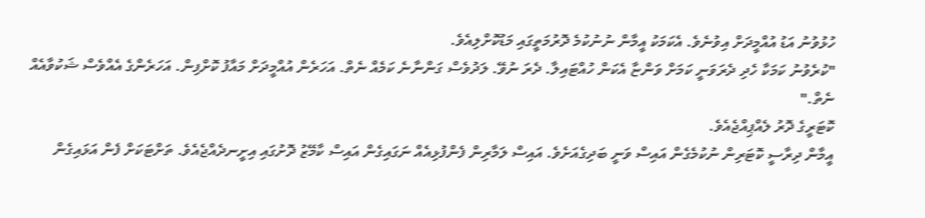ހުޅުވުނު އަޑު އުއްމީދަށް އިވުނެވެ. އެކަމަކު އީމާން ނުނުކުމެ ދޮރުމަތީގައި މަޑުކޮށްލިއެވެ.
"ކުރެވުނު ކަމަކާ ހެދި ދެރަވަނީ ކަމަށް ވަންޏާ އެކަން ހުއްޓައިލާ. ދެރަ ނުވޭ. ލަދުވެސް ގަންނާނެ ކަމެއް ނެތް. އަހަރެން އުއްމީދަށް މައާފު ކޮށްފިން. އަހަރެންގެ އެއްވެސް ޝަކުވާއެއް ނެތް."
ކޮޓަރީގެ ދޮރު ލެއްޕިއްޖެއެވެ.
އީމާން ދިރާސީ ކޮޓަރިން ނުކުމެގެން އައިސް ވަނީ ބަދިގެއަށެވެ. އައިސް ލަމާރިން ފެންފުޅިއެއް ނަގައިގެން އައިސް ކާމޭޒު ދޮށުގައި އިށީނދެއްޖެއެވެ. ތަށްޓަކަށް ފެން އަޅައިގެން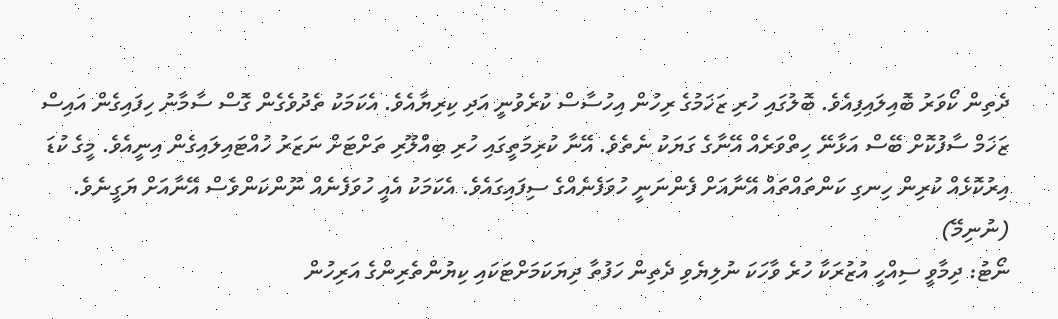ދެތިން ކޯވަރު ބޮއިލައިފިއެވެ. ބޮލުގައި ހުރި ޒަޚަމުގެ ރިހުން އިހުސާސް ކުރެވުނީ އަދި ކިރިޔާއެވެ. އެކަމަކު ތެދުވެގެން ގޮސް ސާމާނު ހިފައިގެން އައިސް ޒަޚަމް ސާފުކޮށް ބޭސް އަޅާނޭ ހިތްވަރެއް އޭނާގެ ގަޔަކު ނެތެވެ. އޭނާ ކުރިމަތީގައި ހުރި ބިއްލޫރި ތަށްޓަށް ނަޒަރު ހުއްޓައިލައިގެން އިނީއެވެ. މީގެ ކުޑަ އިރުކޮޅެއް ކުރިން ހިނގި ކަންތައްތައް އޭނާއަށް ފެންނަނީ ހުވަފެނެއްގެ ސިފައިގައެވެ. އެކަމަކު އެއީ ހުވަފެނެއް ނޫންކަންވެސް އޭނާއަށް ޔަގީނެވެ.
(ނުނިމޭ)
ނޯޓު: ދިމާވީ ސިއްހީ އުޒުރަކާ ހުރެ ވާހަކަ ނުލިޔެވި ދެތިން ހަފުތާ ދިޔަކަމަށްޓަކައި ކިޔުންތެރިންގެ އަރިހުން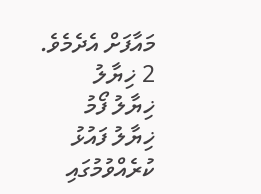މައާފަށް އެދެމެވެ.
2 ޚިޔާލު
ޚިޔާލު ފޯމު
ޚިޔާލު ފައުޅު ކުރެއްވުމުގައި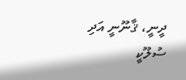ދީނީ، ޤާނޫނީ އަދި ސުލޫކީ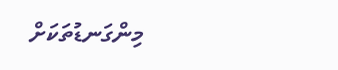މިންގަނޑުތަކަށް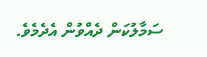ސަމާލުކަން ދެއްވުން އެދެމެވެ.